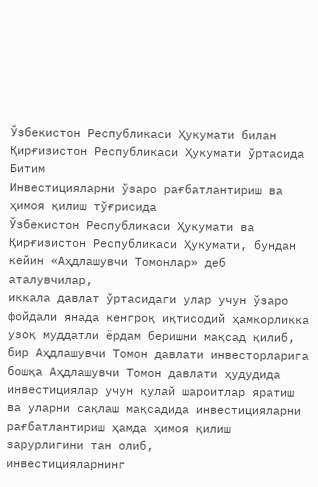Ўзбекистон Республикаси Ҳукумати билан Қирғизистон Республикаси Ҳукумати ўртасида
Битим
Инвестицияларни ўзаро рағбатлантириш ва ҳимоя қилиш тўғрисида
Ўзбекистон Республикаси Ҳукумати ва Қирғизистон Республикаси Ҳукумати, бундан кейин «Аҳдлашувчи Томонлар» деб аталувчилар,
иккала давлат ўртасидаги улар учун ўзаро фойдали янада кенгроқ иқтисодий ҳамкорликка узоқ муддатли ёрдам беришни мақсад қилиб,
бир Аҳдлашувчи Томон давлати инвесторларига бошқа Аҳдлашувчи Томон давлати ҳудудида инвестициялар учун қулай шароитлар яратиш ва уларни сақлаш мақсадида инвестицияларни рағбатлантириш ҳамда ҳимоя қилиш зарурлигини тан олиб,
инвестицияларнинг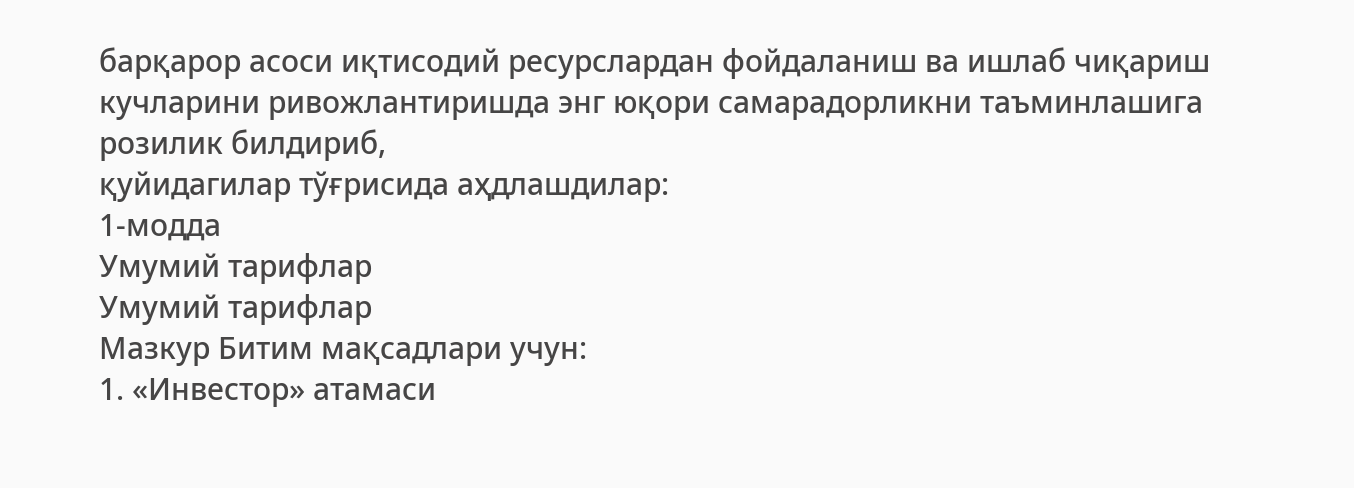барқарор асоси иқтисодий ресурслардан фойдаланиш ва ишлаб чиқариш кучларини ривожлантиришда энг юқори самарадорликни таъминлашига розилик билдириб,
қуйидагилар тўғрисида аҳдлашдилар:
1-модда
Умумий тарифлар
Умумий тарифлар
Мазкур Битим мақсадлари учун:
1. «Инвестор» атамаси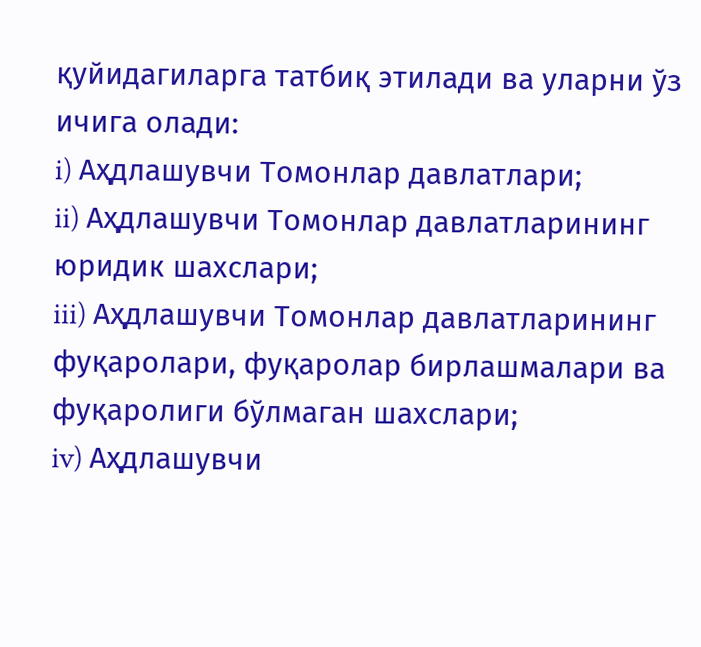қуйидагиларга татбиқ этилади ва уларни ўз ичига олади:
i) Аҳдлашувчи Томонлар давлатлари;
ii) Аҳдлашувчи Томонлар давлатларининг юридик шахслари;
iii) Аҳдлашувчи Томонлар давлатларининг фуқаролари, фуқаролар бирлашмалари ва фуқаролиги бўлмаган шахслари;
iv) Аҳдлашувчи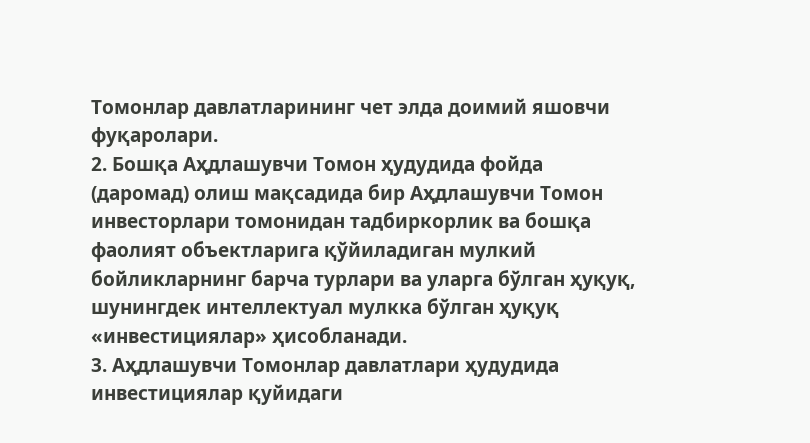Томонлар давлатларининг чет элда доимий яшовчи фуқаролари.
2. Бошқа Аҳдлашувчи Томон ҳудудида фойда (даромад) олиш мақсадида бир Аҳдлашувчи Томон инвесторлари томонидан тадбиркорлик ва бошқа фаолият объектларига қўйиладиган мулкий бойликларнинг барча турлари ва уларга бўлган ҳуқуқ, шунингдек интеллектуал мулкка бўлган ҳуқуқ «инвестициялар» ҳисобланади.
3. Аҳдлашувчи Томонлар давлатлари ҳудудида инвестициялар қуйидаги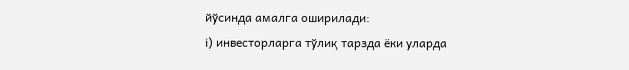йўсинда амалга оширилади:
i) инвесторларга тўлиқ тарзда ёки уларда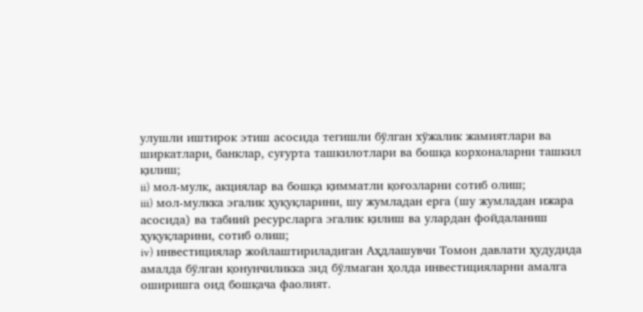улушли иштирок этиш асосида тегишли бўлган хўжалик жамиятлари ва ширкатлари, банклар, суғурта ташкилотлари ва бошқа корхоналарни ташкил қилиш;
ii) мол-мулк, акциялар ва бошқа қимматли қоғозларни сотиб олиш;
iii) мол-мулкка эгалик ҳуқуқларини, шу жумладан ерга (шу жумладан ижара асосида) ва табиий ресурсларга эгалик қилиш ва улардан фойдаланиш ҳуқуқларини, сотиб олиш;
iv) инвестициялар жойлаштириладиган Аҳдлашувчи Томон давлати ҳудудида амалда бўлган қонунчиликка зид бўлмаган ҳолда инвестицияларни амалга оширишга оид бошқача фаолият.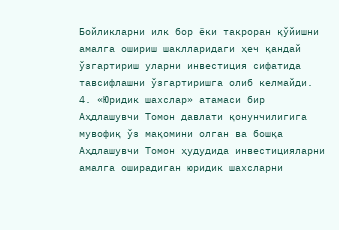Бойликларни илк бор ёки такроран қўйишни амалга ошириш шаклларидаги ҳеч қандай ўзгартириш уларни инвестиция сифатида тавсифлашни ўзгартиришга олиб келмайди.
4. «Юридик шахслар» атамаси бир Аҳдлашувчи Томон давлати қонунчилигига мувофиқ ўз мақомини олган ва бошқа Аҳдлашувчи Томон ҳудудида инвестицияларни амалга оширадиган юридик шахсларни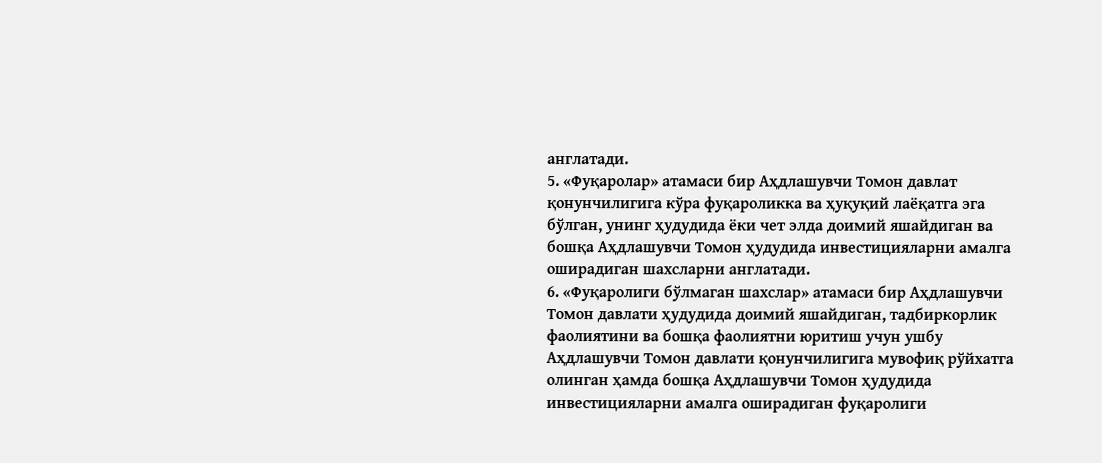англатади.
5. «Фуқаролар» атамаси бир Аҳдлашувчи Томон давлат қонунчилигига кўра фуқароликка ва ҳуқуқий лаёқатга эга бўлган, унинг ҳудудида ёки чет элда доимий яшайдиган ва бошқа Аҳдлашувчи Томон ҳудудида инвестицияларни амалга оширадиган шахсларни англатади.
6. «Фуқаролиги бўлмаган шахслар» атамаси бир Аҳдлашувчи Томон давлати ҳудудида доимий яшайдиган, тадбиркорлик фаолиятини ва бошқа фаолиятни юритиш учун ушбу Аҳдлашувчи Томон давлати қонунчилигига мувофиқ рўйхатга олинган ҳамда бошқа Аҳдлашувчи Томон ҳудудида инвестицияларни амалга оширадиган фуқаролиги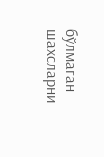бўлмаган шахсларни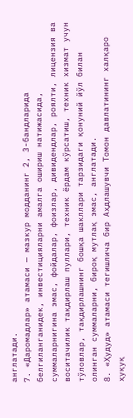англатади.
7. «Даромадлар» атамаси — мазкур модданинг 2, 3-бандларида белгиланганидек, инвестицияларни амалга ошириш натижасида, суммаларнигина эмас, фойдалар, фоизлар, дивидендлар, роялти, лицензия ва воситачилик тақдирлаш пуллари, техник ёрдам кўрсатиш, техник хизмат учун тўловлар, тақдирлашнинг бошқа шакллари тарзидаги қонуний йўл билан олинган суммаларни, бироқ мутлақ эмас, англатади.
8. «Ҳудуд» атамаси тегишлича бир Аҳдлашувчи Томон давлатининг халқаро ҳуқуқ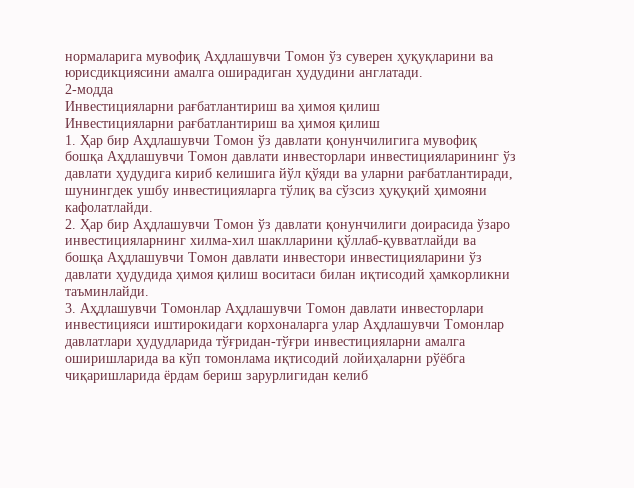нормаларига мувофиқ Аҳдлашувчи Томон ўз суверен ҳуқуқларини ва юрисдикциясини амалга оширадиган ҳудудини англатади.
2-модда
Инвестицияларни рағбатлантириш ва ҳимоя қилиш
Инвестицияларни рағбатлантириш ва ҳимоя қилиш
1. Ҳар бир Аҳдлашувчи Томон ўз давлати қонунчилигига мувофиқ бошқа Аҳдлашувчи Томон давлати инвесторлари инвестицияларининг ўз давлати ҳудудига кириб келишига йўл қўяди ва уларни рағбатлантиради, шунингдек ушбу инвестицияларга тўлиқ ва сўзсиз ҳуқуқий ҳимояни кафолатлайди.
2. Ҳар бир Аҳдлашувчи Томон ўз давлати қонунчилиги доирасида ўзаро инвестицияларнинг хилма-хил шаклларини қўллаб-қувватлайди ва бошқа Аҳдлашувчи Томон давлати инвестори инвестицияларини ўз давлати ҳудудида ҳимоя қилиш воситаси билан иқтисодий ҳамкорликни таъминлайди.
3. Аҳдлашувчи Томонлар Аҳдлашувчи Томон давлати инвесторлари инвестицияси иштирокидаги корхоналарга улар Аҳдлашувчи Томонлар давлатлари ҳудудларида тўғридан-тўғри инвестицияларни амалга оширишларида ва кўп томонлама иқтисодий лойиҳаларни рўёбга чиқаришларида ёрдам бериш зарурлигидан келиб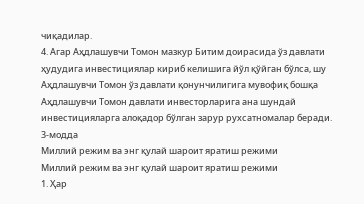чиқадилар.
4. Агар Аҳдлашувчи Томон мазкур Битим доирасида ўз давлати ҳудудига инвестициялар кириб келишига йўл қўйган бўлса, шу Аҳдлашувчи Томон ўз давлати қонунчилигига мувофиқ бошқа Аҳдлашувчи Томон давлати инвесторларига ана шундай инвестицияларга алоқадор бўлган зарур рухсатномалар беради.
3-модда
Миллий режим ва энг қулай шароит яратиш режими
Миллий режим ва энг қулай шароит яратиш режими
1. Ҳар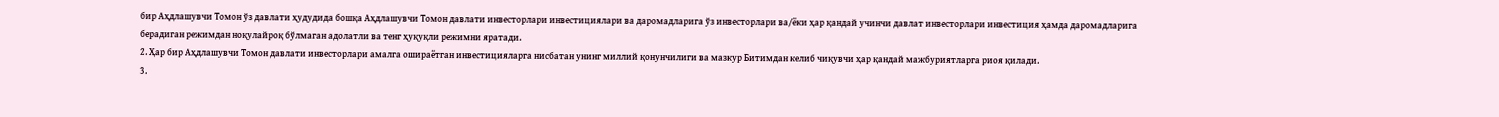бир Аҳдлашувчи Томон ўз давлати ҳудудида бошқа Аҳдлашувчи Томон давлати инвесторлари инвестициялари ва даромадларига ўз инвесторлари ва/ёки ҳар қандай учинчи давлат инвесторлари инвестиция ҳамда даромадларига берадиган режимдан ноқулайроқ бўлмаган адолатли ва тенг ҳуқуқли режимни яратади.
2. Ҳар бир Аҳдлашувчи Томон давлати инвесторлари амалга ошираётган инвестицияларга нисбатан унинг миллий қонунчилиги ва мазкур Битимдан келиб чиқувчи ҳар қандай мажбуриятларга риоя қилади.
3.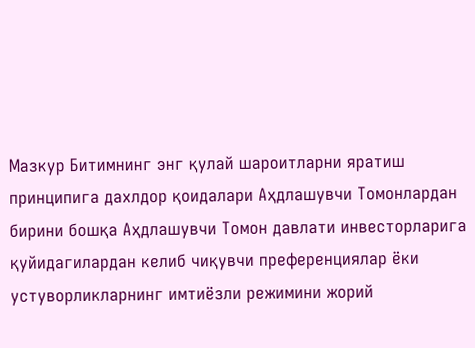Мазкур Битимнинг энг қулай шароитларни яратиш принципига дахлдор қоидалари Аҳдлашувчи Томонлардан бирини бошқа Аҳдлашувчи Томон давлати инвесторларига қуйидагилардан келиб чиқувчи преференциялар ёки устуворликларнинг имтиёзли режимини жорий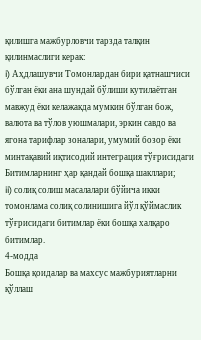қилишга мажбурловчи тарзда талқин қилинмаслиги керак:
i) Аҳдлашувчи Томонлардан бири қатнашчиси бўлган ёки ана шундай бўлиши кутилаётган мавжуд ёки келажакда мумкин бўлган бож, валюта ва тўлов уюшмалари, эркин савдо ва ягона тарифлар зоналари, умумий бозор ёки минтақавий иқтисодий интеграция тўғрисидаги Битимларнинг ҳар қандай бошқа шакллари;
ii) солиқ солиш масалалари бўйича икки томонлама солиқ солинишига йўл қўймаслик тўғрисидаги битимлар ёки бошқа халқаро битимлар.
4-модда
Бошқа қоидалар ва махсус мажбуриятларни қўллаш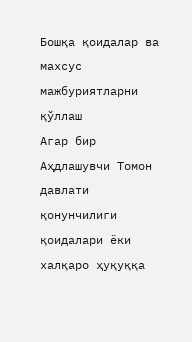Бошқа қоидалар ва махсус мажбуриятларни қўллаш
Агар бир Аҳдлашувчи Томон давлати қонунчилиги қоидалари ёки халқаро ҳуқуққа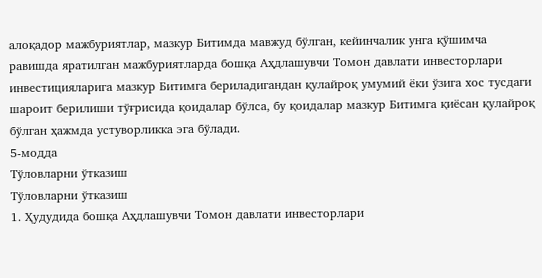алоқадор мажбуриятлар, мазкур Битимда мавжуд бўлган, кейинчалик унга қўшимча равишда яратилган мажбуриятларда бошқа Аҳдлашувчи Томон давлати инвесторлари инвестицияларига мазкур Битимга бериладигандан қулайроқ умумий ёки ўзига хос тусдаги шароит берилиши тўғрисида қоидалар бўлса, бу қоидалар мазкур Битимга қиёсан қулайроқ бўлган ҳажмда устуворликка эга бўлади.
5-модда
Тўловларни ўтказиш
Тўловларни ўтказиш
1. Ҳудудида бошқа Аҳдлашувчи Томон давлати инвесторлари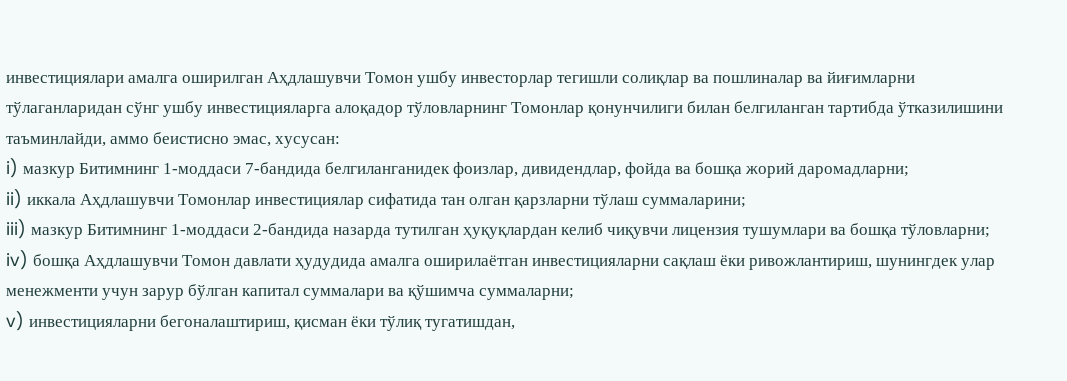инвестициялари амалга оширилган Аҳдлашувчи Томон ушбу инвесторлар тегишли солиқлар ва пошлиналар ва йиғимларни тўлаганларидан сўнг ушбу инвестицияларга алоқадор тўловларнинг Томонлар қонунчилиги билан белгиланган тартибда ўтказилишини таъминлайди, аммо беистисно эмас, хусусан:
i) мазкур Битимнинг 1-моддаси 7-бандида белгиланганидек фоизлар, дивидендлар, фойда ва бошқа жорий даромадларни;
ii) иккала Аҳдлашувчи Томонлар инвестициялар сифатида тан олган қарзларни тўлаш суммаларини;
iii) мазкур Битимнинг 1-моддаси 2-бандида назарда тутилган ҳуқуқлардан келиб чиқувчи лицензия тушумлари ва бошқа тўловларни;
iv) бошқа Аҳдлашувчи Томон давлати ҳудудида амалга оширилаётган инвестицияларни сақлаш ёки ривожлантириш, шунингдек улар менежменти учун зарур бўлган капитал суммалари ва қўшимча суммаларни;
v) инвестицияларни бегоналаштириш, қисман ёки тўлиқ тугатишдан,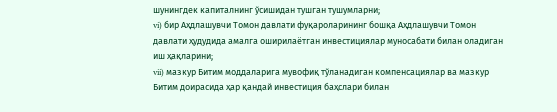шунингдек капиталнинг ўсишидан тушган тушумларни;
vi) бир Аҳдлашувчи Томон давлати фуқароларининг бошқа Аҳдлашувчи Томон давлати ҳудудида амалга оширилаётган инвестициялар муносабати билан оладиган иш ҳақларини;
vii) мазкур Битим моддаларига мувофиқ тўланадиган компенсациялар ва мазкур Битим доирасида ҳар қандай инвестиция баҳслари билан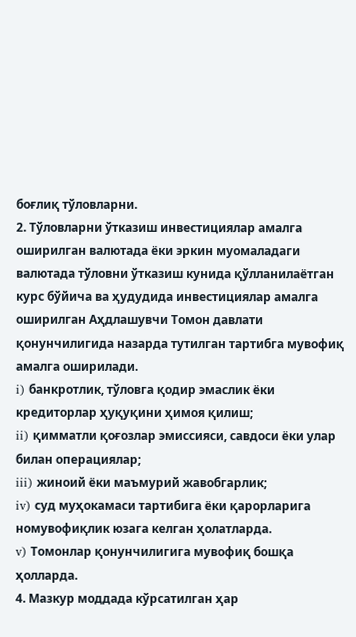боғлиқ тўловларни.
2. Тўловларни ўтказиш инвестициялар амалга оширилган валютада ёки эркин муомаладаги валютада тўловни ўтказиш кунида қўлланилаётган курс бўйича ва ҳудудида инвестициялар амалга оширилган Аҳдлашувчи Томон давлати қонунчилигида назарда тутилган тартибга мувофиқ амалга оширилади.
i) банкротлик, тўловга қодир эмаслик ёки кредиторлар ҳуқуқини ҳимоя қилиш;
ii) қимматли қоғозлар эмиссияси, савдоси ёки улар билан операциялар;
iii) жиноий ёки маъмурий жавобгарлик;
iv) суд муҳокамаси тартибига ёки қарорларига номувофиқлик юзага келган ҳолатларда.
v) Томонлар қонунчилигига мувофиқ бошқа ҳолларда.
4. Мазкур моддада кўрсатилган ҳар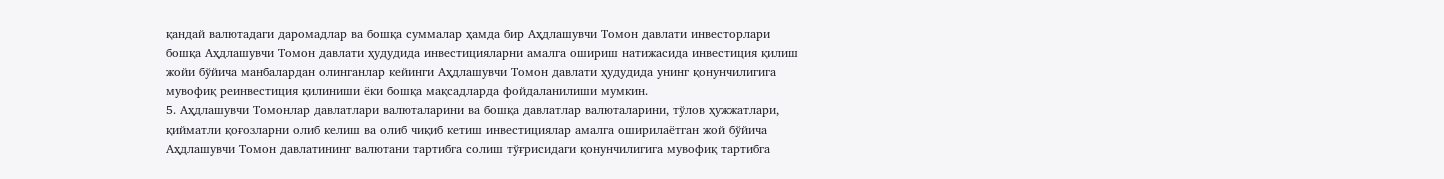қандай валютадаги даромадлар ва бошқа суммалар ҳамда бир Аҳдлашувчи Томон давлати инвесторлари бошқа Аҳдлашувчи Томон давлати ҳудудида инвестицияларни амалга ошириш натижасида инвестиция қилиш жойи бўйича манбалардан олинганлар кейинги Аҳдлашувчи Томон давлати ҳудудида унинг қонунчилигига мувофиқ реинвестиция қилиниши ёки бошқа мақсадларда фойдаланилиши мумкин.
5. Аҳдлашувчи Томонлар давлатлари валюталарини ва бошқа давлатлар валюталарини, тўлов ҳужжатлари, қийматли қоғозларни олиб келиш ва олиб чиқиб кетиш инвестициялар амалга оширилаётган жой бўйича Аҳдлашувчи Томон давлатининг валютани тартибга солиш тўғрисидаги қонунчилигига мувофиқ тартибга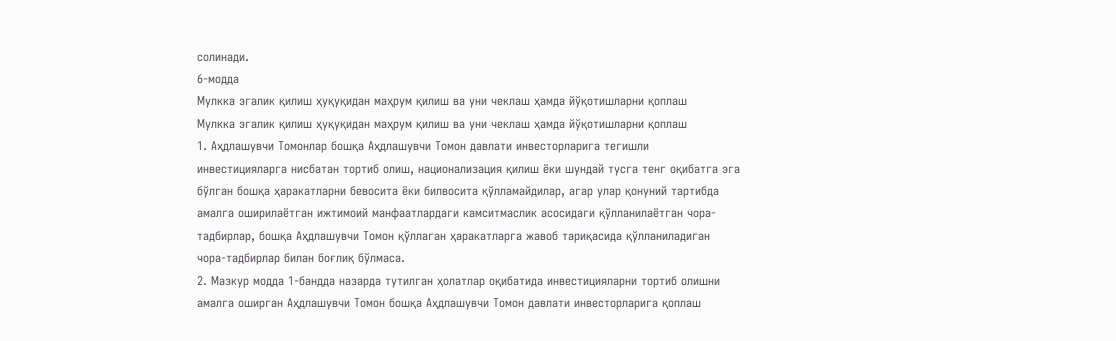солинади.
6-модда
Мулкка эгалик қилиш ҳуқуқидан маҳрум қилиш ва уни чеклаш ҳамда йўқотишларни қоплаш
Мулкка эгалик қилиш ҳуқуқидан маҳрум қилиш ва уни чеклаш ҳамда йўқотишларни қоплаш
1. Аҳдлашувчи Томонлар бошқа Аҳдлашувчи Томон давлати инвесторларига тегишли инвестицияларга нисбатан тортиб олиш, национализация қилиш ёки шундай тусга тенг оқибатга эга бўлган бошқа ҳаракатларни бевосита ёки билвосита қўлламайдилар, агар улар қонуний тартибда амалга оширилаётган ижтимоий манфаатлардаги камситмаслик асосидаги қўлланилаётган чора-тадбирлар, бошқа Аҳдлашувчи Томон қўллаган ҳаракатларга жавоб тариқасида қўлланиладиган чора-тадбирлар билан боғлиқ бўлмаса.
2. Мазкур модда 1-бандда назарда тутилган ҳолатлар оқибатида инвестицияларни тортиб олишни амалга оширган Аҳдлашувчи Томон бошқа Аҳдлашувчи Томон давлати инвесторларига қоплаш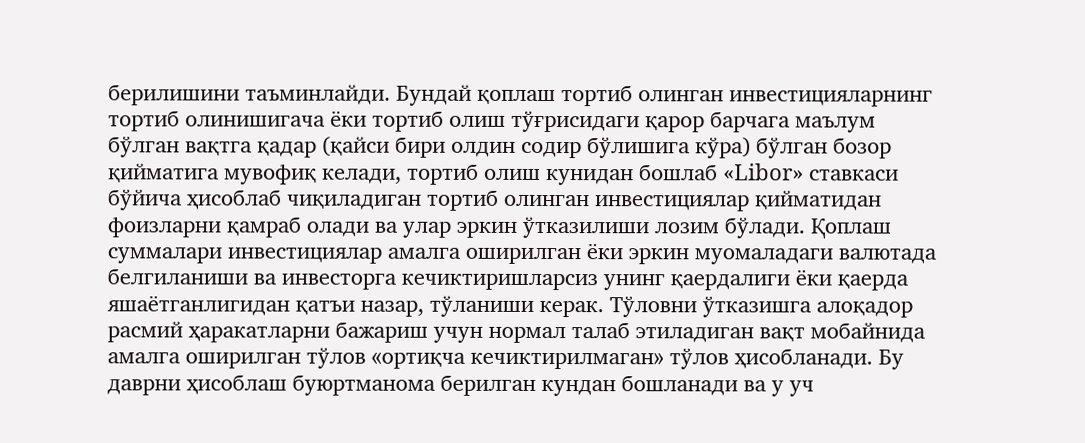берилишини таъминлайди. Бундай қоплаш тортиб олинган инвестицияларнинг тортиб олинишигача ёки тортиб олиш тўғрисидаги қарор барчага маълум бўлган вақтга қадар (қайси бири олдин содир бўлишига кўра) бўлган бозор қийматига мувофиқ келади, тортиб олиш кунидан бошлаб «Libor» ставкаси бўйича ҳисоблаб чиқиладиган тортиб олинган инвестициялар қийматидан фоизларни қамраб олади ва улар эркин ўтказилиши лозим бўлади. Қоплаш суммалари инвестициялар амалга оширилган ёки эркин муомаладаги валютада белгиланиши ва инвесторга кечиктиришларсиз унинг қаердалиги ёки қаерда яшаётганлигидан қатъи назар, тўланиши керак. Тўловни ўтказишга алоқадор расмий ҳаракатларни бажариш учун нормал талаб этиладиган вақт мобайнида амалга оширилган тўлов «ортиқча кечиктирилмаган» тўлов ҳисобланади. Бу даврни ҳисоблаш буюртманома берилган кундан бошланади ва у уч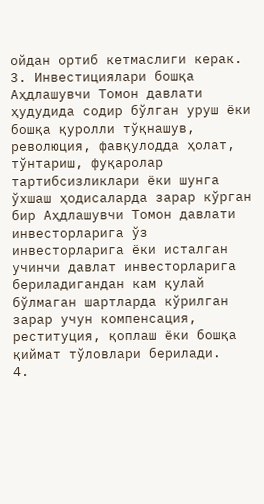ойдан ортиб кетмаслиги керак.
3. Инвестициялари бошқа Аҳдлашувчи Томон давлати ҳудудида содир бўлган уруш ёки бошқа қуролли тўқнашув, революция, фавқулодда ҳолат, тўнтариш, фуқаролар тартибсизликлари ёки шунга ўхшаш ҳодисаларда зарар кўрган бир Аҳдлашувчи Томон давлати инвесторларига ўз инвесторларига ёки исталган учинчи давлат инвесторларига бериладигандан кам қулай бўлмаган шартларда кўрилган зарар учун компенсация, реституция, қоплаш ёки бошқа қиймат тўловлари берилади.
4.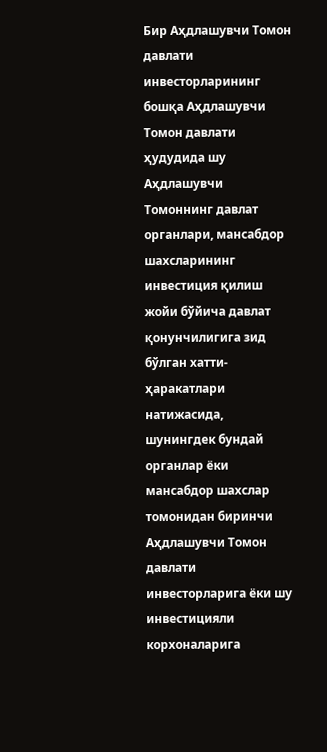Бир Аҳдлашувчи Томон давлати инвесторларининг бошқа Аҳдлашувчи Томон давлати ҳудудида шу Аҳдлашувчи Томоннинг давлат органлари, мансабдор шахсларининг инвестиция қилиш жойи бўйича давлат қонунчилигига зид бўлган хатти-ҳаракатлари натижасида, шунингдек бундай органлар ёки мансабдор шахслар томонидан биринчи Аҳдлашувчи Томон давлати инвесторларига ёки шу инвестицияли корхоналарига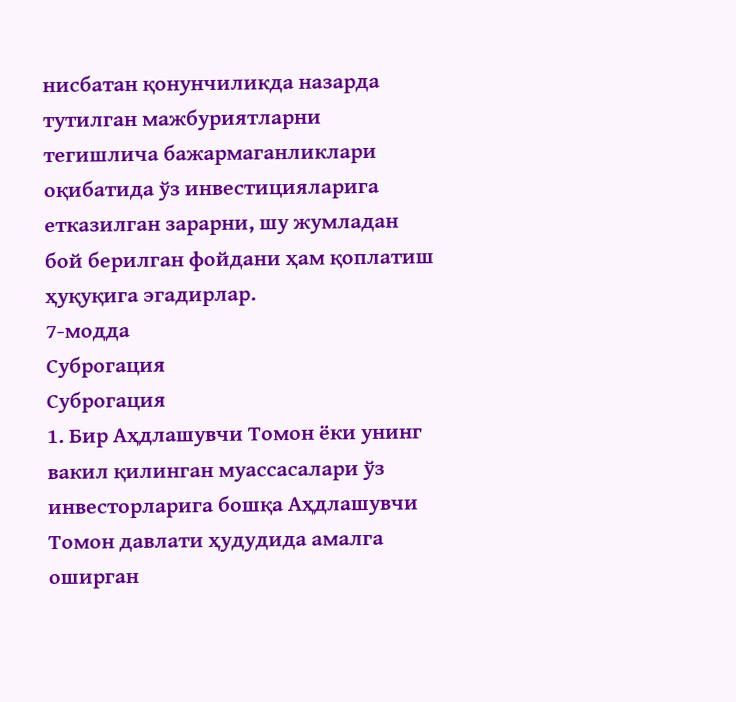нисбатан қонунчиликда назарда тутилган мажбуриятларни тегишлича бажармаганликлари оқибатида ўз инвестицияларига етказилган зарарни, шу жумладан бой берилган фойдани ҳам қоплатиш ҳуқуқига эгадирлар.
7-модда
Суброгация
Суброгация
1. Бир Аҳдлашувчи Томон ёки унинг вакил қилинган муассасалари ўз инвесторларига бошқа Аҳдлашувчи Томон давлати ҳудудида амалга оширган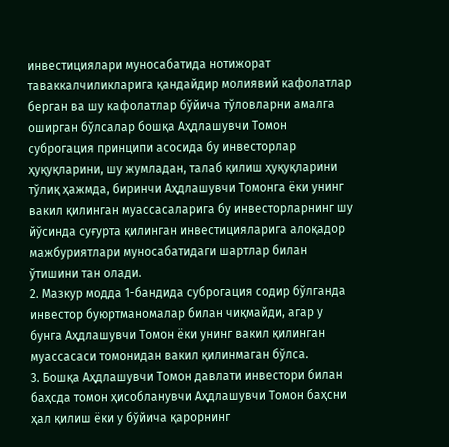инвестициялари муносабатида нотижорат таваккалчиликларига қандайдир молиявий кафолатлар берган ва шу кафолатлар бўйича тўловларни амалга оширган бўлсалар бошқа Аҳдлашувчи Томон суброгация принципи асосида бу инвесторлар ҳуқуқларини, шу жумладан, талаб қилиш ҳуқуқларини тўлиқ ҳажмда, биринчи Аҳдлашувчи Томонга ёки унинг вакил қилинган муассасаларига бу инвесторларнинг шу йўсинда суғурта қилинган инвестицияларига алоқадор мажбуриятлари муносабатидаги шартлар билан ўтишини тан олади.
2. Мазкур модда 1-бандида суброгация содир бўлганда инвестор буюртманомалар билан чиқмайди, агар у бунга Аҳдлашувчи Томон ёки унинг вакил қилинган муассасаси томонидан вакил қилинмаган бўлса.
3. Бошқа Аҳдлашувчи Томон давлати инвестори билан баҳсда томон ҳисобланувчи Аҳдлашувчи Томон баҳсни ҳал қилиш ёки у бўйича қарорнинг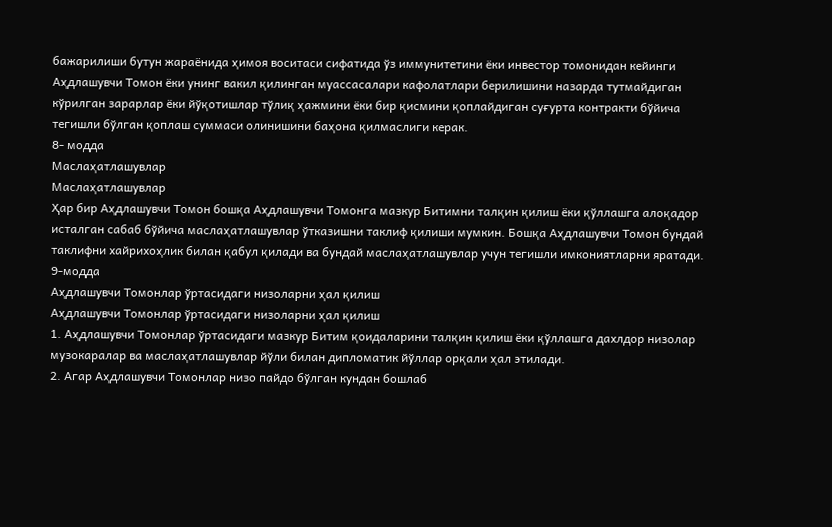бажарилиши бутун жараёнида ҳимоя воситаси сифатида ўз иммунитетини ёки инвестор томонидан кейинги Аҳдлашувчи Томон ёки унинг вакил қилинган муассасалари кафолатлари берилишини назарда тутмайдиган кўрилган зарарлар ёки йўқотишлар тўлиқ ҳажмини ёки бир қисмини қоплайдиган суғурта контракти бўйича тегишли бўлган қоплаш суммаси олинишини баҳона қилмаслиги керак.
8- модда
Маслаҳатлашувлар
Маслаҳатлашувлар
Ҳар бир Аҳдлашувчи Томон бошқа Аҳдлашувчи Томонга мазкур Битимни талқин қилиш ёки қўллашга алоқадор исталган сабаб бўйича маслаҳатлашувлар ўтказишни таклиф қилиши мумкин. Бошқа Аҳдлашувчи Томон бундай таклифни хайрихоҳлик билан қабул қилади ва бундай маслаҳатлашувлар учун тегишли имкониятларни яратади.
9-модда
Аҳдлашувчи Томонлар ўртасидаги низоларни ҳал қилиш
Аҳдлашувчи Томонлар ўртасидаги низоларни ҳал қилиш
1. Аҳдлашувчи Томонлар ўртасидаги мазкур Битим қоидаларини талқин қилиш ёки қўллашга дахлдор низолар музокаралар ва маслаҳатлашувлар йўли билан дипломатик йўллар орқали ҳал этилади.
2. Агар Аҳдлашувчи Томонлар низо пайдо бўлган кундан бошлаб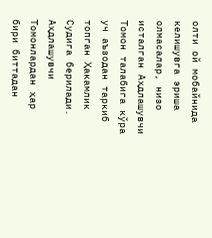олти ой мобайнида келишувга эриша олмасалар, низо исталган Аҳдлашувчи Томон талабига кўра уч аъзодан таркиб топган Ҳакамлик Судига берилади. Аҳдлашувчи Томонлардан ҳар бири биттадан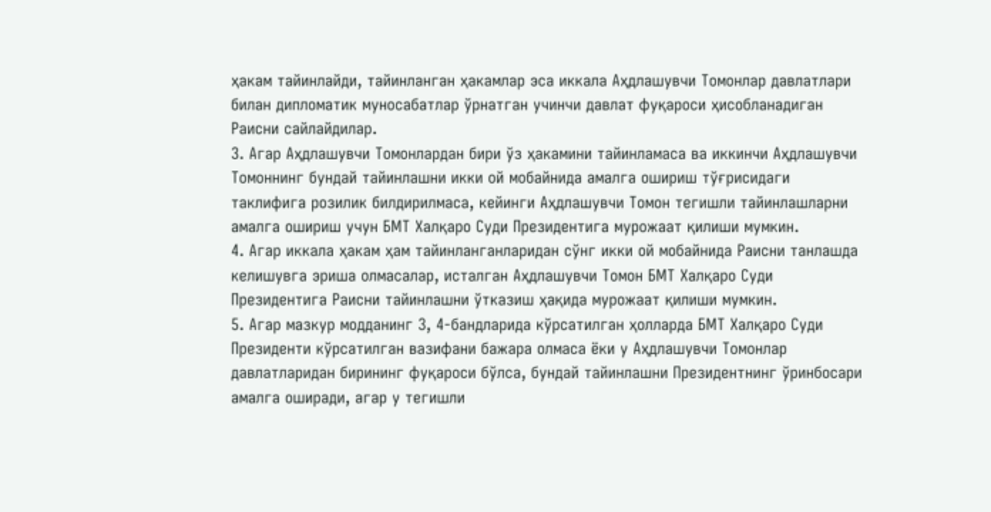ҳакам тайинлайди, тайинланган ҳакамлар эса иккала Аҳдлашувчи Томонлар давлатлари билан дипломатик муносабатлар ўрнатган учинчи давлат фуқароси ҳисобланадиган Раисни сайлайдилар.
3. Агар Аҳдлашувчи Томонлардан бири ўз ҳакамини тайинламаса ва иккинчи Аҳдлашувчи Томоннинг бундай тайинлашни икки ой мобайнида амалга ошириш тўғрисидаги таклифига розилик билдирилмаса, кейинги Аҳдлашувчи Томон тегишли тайинлашларни амалга ошириш учун БМТ Халқаро Суди Президентига мурожаат қилиши мумкин.
4. Агар иккала ҳакам ҳам тайинланганларидан сўнг икки ой мобайнида Раисни танлашда келишувга эриша олмасалар, исталган Аҳдлашувчи Томон БМТ Халқаро Суди Президентига Раисни тайинлашни ўтказиш ҳақида мурожаат қилиши мумкин.
5. Агар мазкур модданинг 3, 4-бандларида кўрсатилган ҳолларда БМТ Халқаро Суди Президенти кўрсатилган вазифани бажара олмаса ёки у Аҳдлашувчи Томонлар давлатларидан бирининг фуқароси бўлса, бундай тайинлашни Президентнинг ўринбосари амалга оширади, агар у тегишли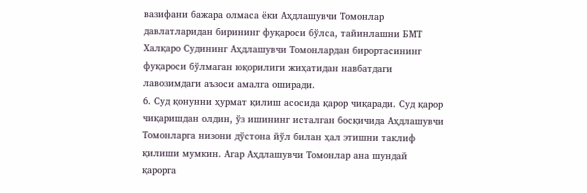вазифани бажара олмаса ёки Аҳдлашувчи Томонлар давлатларидан бирининг фуқароси бўлса, тайинлашни БМТ Халқаро Судининг Аҳдлашувчи Томонлардан бирортасининг фуқароси бўлмаган юқорилиги жиҳатидан навбатдаги лавозимдаги аъзоси амалга оширади.
6. Суд қонунни ҳурмат қилиш асосида қарор чиқаради. Суд қарор чиқаришдан олдин, ўз ишининг исталган босқичида Аҳдлашувчи Томонларга низони дўстона йўл билан ҳал этишни таклиф қилиши мумкин. Агар Аҳдлашувчи Томонлар ана шундай қарорга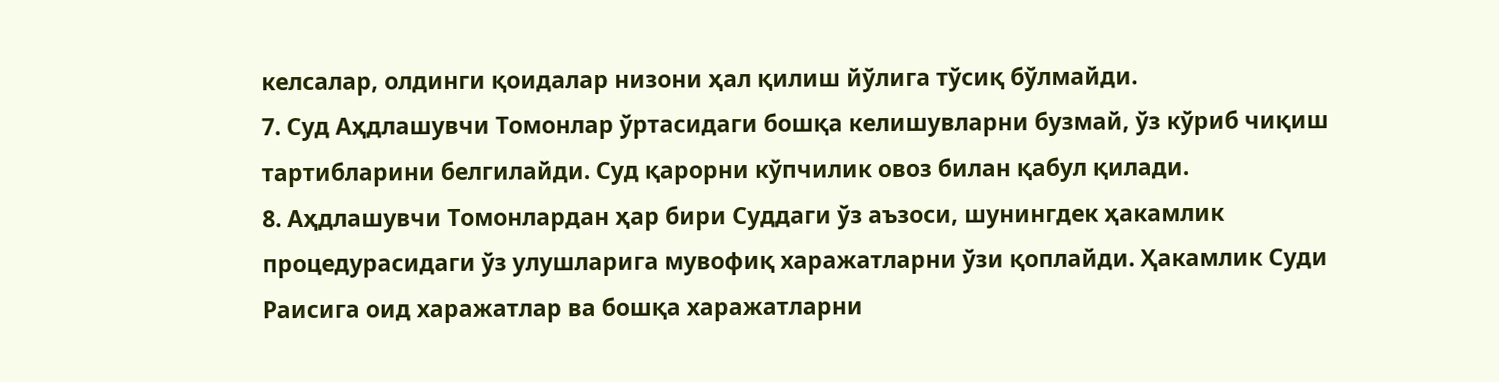келсалар, олдинги қоидалар низони ҳал қилиш йўлига тўсиқ бўлмайди.
7. Суд Аҳдлашувчи Томонлар ўртасидаги бошқа келишувларни бузмай, ўз кўриб чиқиш тартибларини белгилайди. Суд қарорни кўпчилик овоз билан қабул қилади.
8. Аҳдлашувчи Томонлардан ҳар бири Суддаги ўз аъзоси, шунингдек ҳакамлик процедурасидаги ўз улушларига мувофиқ харажатларни ўзи қоплайди. Ҳакамлик Суди Раисига оид харажатлар ва бошқа харажатларни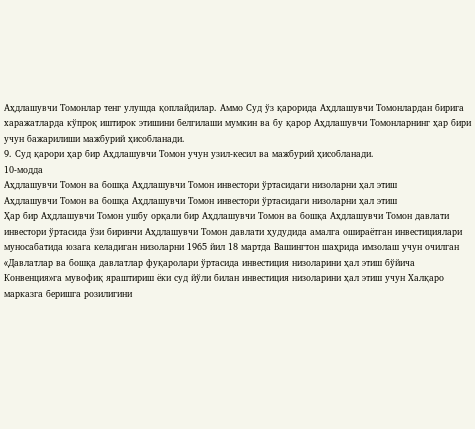Аҳдлашувчи Томонлар тенг улушда қоплайдилар. Аммо Суд ўз қарорида Аҳдлашувчи Томонлардан бирига харажатларда кўпроқ иштирок этишини белгилаши мумкин ва бу қарор Аҳдлашувчи Томонларнинг ҳар бири учун бажарилиши мажбурий ҳисобланади.
9. Суд қарори ҳар бир Аҳдлашувчи Томон учун узил-кесил ва мажбурий ҳисобланади.
10-модда
Аҳдлашувчи Томон ва бошқа Аҳдлашувчи Томон инвестори ўртасидаги низоларни ҳал этиш
Аҳдлашувчи Томон ва бошқа Аҳдлашувчи Томон инвестори ўртасидаги низоларни ҳал этиш
Ҳар бир Аҳдлашувчи Томон ушбу орқали бир Аҳдлашувчи Томон ва бошқа Аҳдлашувчи Томон давлати инвестори ўртасида ўзи биринчи Аҳдлашувчи Томон давлати ҳудудида амалга ошираётган инвестициялари муносабатида юзага келадиган низоларни 1965 йил 18 мартда Вашингтон шаҳрида имзолаш учун очилган «Давлатлар ва бошқа давлатлар фуқаролари ўртасида инвестиция низоларини ҳал этиш бўйича Конвенция»га мувофиқ яраштириш ёки суд йўли билан инвестиция низоларини ҳал этиш учун Халқаро марказга беришга розилигини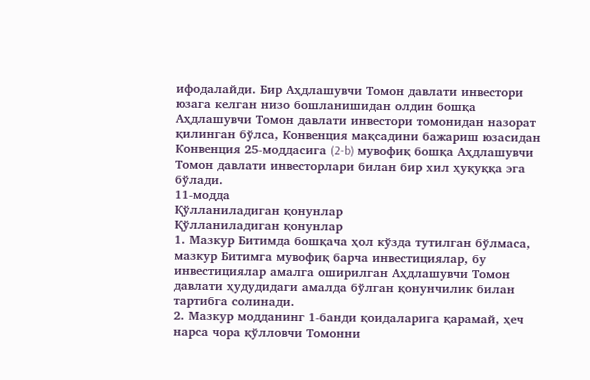ифодалайди. Бир Аҳдлашувчи Томон давлати инвестори юзага келган низо бошланишидан олдин бошқа Аҳдлашувчи Томон давлати инвестори томонидан назорат қилинган бўлса, Конвенция мақсадини бажариш юзасидан Конвенция 25-моддасига (2-b) мувофиқ бошқа Аҳдлашувчи Томон давлати инвесторлари билан бир хил ҳуқуққа эга бўлади.
11-модда
Қўлланиладиган қонунлар
Қўлланиладиган қонунлар
1. Мазкур Битимда бошқача ҳол кўзда тутилган бўлмаса, мазкур Битимга мувофиқ барча инвестициялар, бу инвестициялар амалга оширилган Аҳдлашувчи Томон давлати ҳудудидаги амалда бўлган қонунчилик билан тартибга солинади.
2. Мазкур модданинг 1-банди қоидаларига қарамай, ҳеч нарса чора қўлловчи Томонни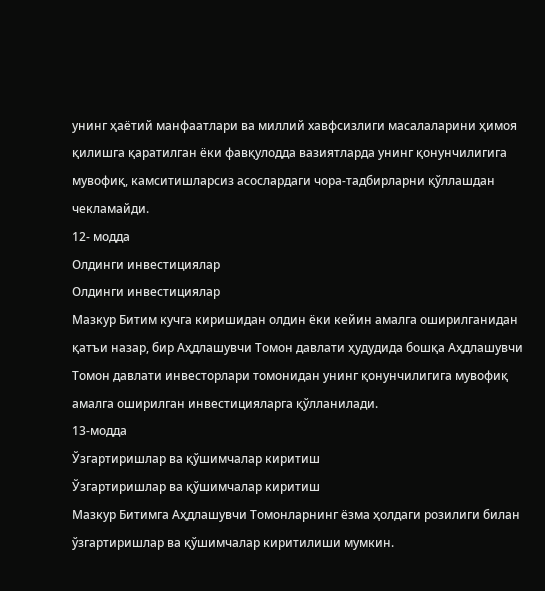унинг ҳаётий манфаатлари ва миллий хавфсизлиги масалаларини ҳимоя қилишга қаратилган ёки фавқулодда вазиятларда унинг қонунчилигига мувофиқ, камситишларсиз асослардаги чора-тадбирларни қўллашдан чекламайди.
12- модда
Олдинги инвестициялар
Олдинги инвестициялар
Мазкур Битим кучга киришидан олдин ёки кейин амалга оширилганидан қатъи назар, бир Аҳдлашувчи Томон давлати ҳудудида бошқа Аҳдлашувчи Томон давлати инвесторлари томонидан унинг қонунчилигига мувофиқ амалга оширилган инвестицияларга қўлланилади.
13-модда
Ўзгартиришлар ва қўшимчалар киритиш
Ўзгартиришлар ва қўшимчалар киритиш
Мазкур Битимга Аҳдлашувчи Томонларнинг ёзма ҳолдаги розилиги билан ўзгартиришлар ва қўшимчалар киритилиши мумкин.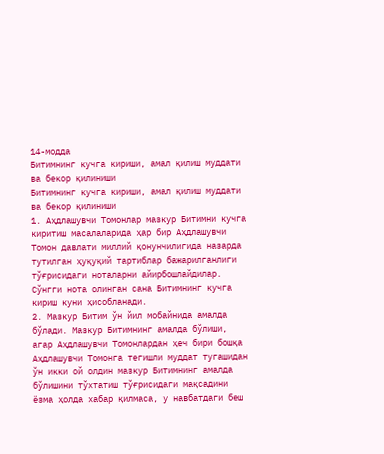14-модда
Битимнинг кучга кириши, амал қилиш муддати ва бекор қилиниши
Битимнинг кучга кириши, амал қилиш муддати ва бекор қилиниши
1. Аҳдлашувчи Томонлар мазкур Битимни кучга киритиш масалаларида ҳар бир Аҳдлашувчи Томон давлати миллий қонунчилигида назарда тутилган ҳуқуқий тартиблар бажарилганлиги тўғрисидаги ноталарни айирбошлайдилар.
Сўнгги нота олинган сана Битимнинг кучга кириш куни ҳисобланади.
2. Мазкур Битим ўн йил мобайнида амалда бўлади. Мазкур Битимнинг амалда бўлиши, агар Аҳдлашувчи Томонлардан ҳеч бири бошқа Аҳдлашувчи Томонга тегишли муддат тугашидан ўн икки ой олдин мазкур Битимнинг амалда бўлишини тўхтатиш тўғрисидаги мақсадини ёзма ҳолда хабар қилмаса, у навбатдаги беш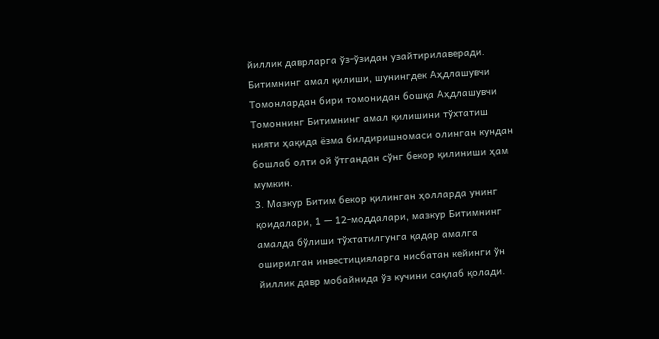йиллик даврларга ўз-ўзидан узайтирилаверади.
Битимнинг амал қилиши, шунингдек Аҳдлашувчи Томонлардан бири томонидан бошқа Аҳдлашувчи Томоннинг Битимнинг амал қилишини тўхтатиш нияти ҳақида ёзма билдиришномаси олинган кундан бошлаб олти ой ўтгандан сўнг бекор қилиниши ҳам мумкин.
3. Мазкур Битим бекор қилинган ҳолларда унинг қоидалари, 1 — 12-моддалари, мазкур Битимнинг амалда бўлиши тўхтатилгунга қадар амалга оширилган инвестицияларга нисбатан кейинги ўн йиллик давр мобайнида ўз кучини сақлаб қолади.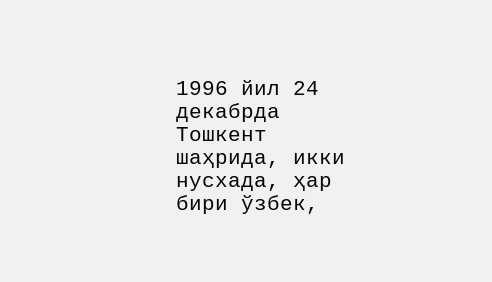1996 йил 24 декабрда Тошкент шаҳрида, икки нусхада, ҳар бири ўзбек,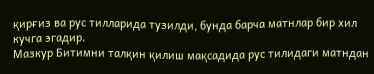қирғиз ва рус тилларида тузилди, бунда барча матнлар бир хил кучга эгадир.
Мазкур Битимни талқин қилиш мақсадида рус тилидаги матндан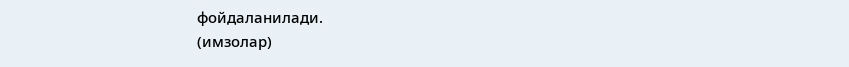фойдаланилади.
(имзолар)